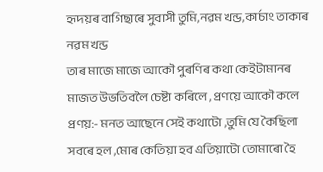হৃদয়ৰ বাগিছাৰে সুবাসী তুমি,নৱম খন্ড,কাৰ্চাং তাকাৰ
নৱম খন্ড
তাৰ মাজে মাজে আকৌ পুৰণিৰ কথা কেইটামানৰ মাজত উভতিবলৈ চেষ্টা কৰিলে , প্ৰণয়ে আকৌ কলে
প্ৰণয়:- মনত আছেনে সেই কথাটো ,তুমি যে কৈছিলা সবৰে হল ,মোৰ কেতিয়া হব এতিয়াটো তোমাৰো হৈ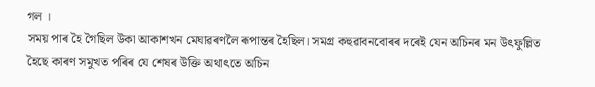গল ।
সময় পাৰ হৈ গৈছিল উকা আকাশখন মেঘাৱৰণলৈ ৰূপান্তৰ হৈছিল। সমগ্ৰ কহুৱাবনবোৰৰ দৰেই যেন অচিনৰ মন উৎফুল্লিত হৈছে কাৰণ সমুখত পৰিৰ যে শেষৰ উক্তি অথাৎতে অচিন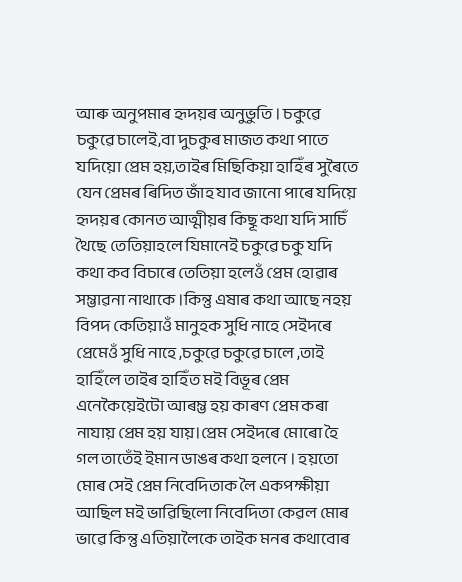আৰু অনুপমাৰ হৃদয়ৰ অনুভুতি । চকুৱে চকুৱে চালেই,বা দুচকুৰ মাজত কথা পাতে যদিয়ো প্ৰেম হয়,তাইৰ মিছিকিয়া হাহিঁৰ সুৰৈতে যেন প্ৰেমৰ ৰিদিত জাঁহ যাব জানো পাৰে যদিয়ে হৃদয়ৰ কোনত আত্মীয়ৰ কিছূ কথা যদি সাচিঁ থৈছে তেতিয়াহলে যিমানেই চকুৱে চকু যদি কথা কব বিচাৰে তেতিয়া হলেওঁ প্ৰেম হোৱাৰ সম্ভাৱনা নাথাকে ।কিন্তু এষাৰ কথা আছে নহয় বিপদ কেতিয়াওঁ মানুহক সুধি নাহে সেইদৰে প্ৰেমেওঁ সুধি নাহে ,চকুৱে চকুৱে চালে ,তাই হাহিঁলে তাইৰ হাহিঁত মই বিভূৰ প্ৰেম এনেকৈয়েইটো আৰম্ভ হয় কাৰণ প্ৰেম কৰা নাযায় প্ৰেম হয় যায়।প্ৰেম সেইদৰে মোৰো হৈ গল তাতেঁই ইমান ডাঙৰ কথা হলনে । হয়তো মোৰ সেই প্ৰেম নিবেদিতাক লৈ একপক্ষীয়া আছিল মই ভাৱিছিলো নিবেদিতা কেৱল মোৰ ভাৱে কিন্তু এতিয়ালৈকে তাইক মনৰ কথাবোৰ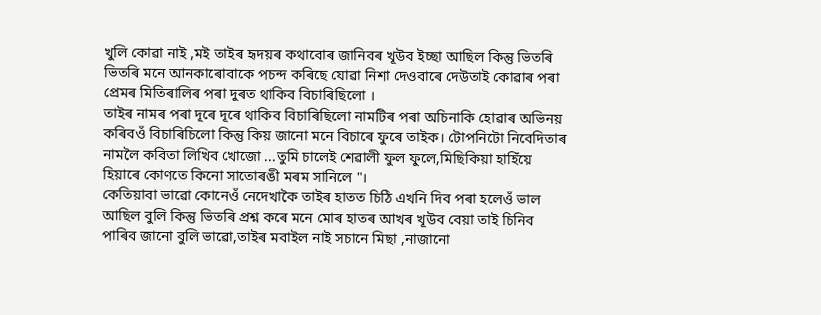খুলি কোৱা নাই ,মই তাইৰ হৃদয়ৰ কথাবোৰ জানিবৰ খূউব ইচ্ছা আছিল কিন্তু ভিতৰি ভিতৰি মনে আনকাৰোবাকে পচন্দ কৰিছে যোৱা নিশা দেওবাৰে দেউতাই কোৱাৰ পৰা প্ৰেমৰ মিতিৰালিৰ পৰা দুৰত থাকিব বিচাৰিছিলো ।
তাইৰ নামৰ পৰা দূৰে দূৰে থাকিব বিচাৰিছিলো নামটিৰ পৰা অচিনাকি হোৱাৰ অভিনয় কৰিবওঁ বিচাৰিচিলো কিন্তু কিয় জানো মনে বিচাৰে ফুৰে তাইক। টোপনিটো নিবেদিতাৰ নামলৈ কবিতা লিখিব খোজো ...তুমি চালেই শেৱালী ফুল ফুলে,মিছিকিয়া হাহিঁয়ে হিয়াৰে কোণতে কিনো সাতোৰঙী মৰম সানিলে "।
কেতিয়াবা ভাৱো কোনেওঁ নেদেখাকৈ তাইৰ হাতত চিঠি এখনি দিব পৰা হলেওঁ ভাল আছিল বুলি কিন্তু ভিতৰি প্ৰশ্ন কৰে মনে মোৰ হাতৰ আখৰ খূউব বেয়া তাই চিনিব পাৰিব জানো বুলি ভাৱো,তাইৰ মবাইল নাই সচানে মিছা ,নাজানো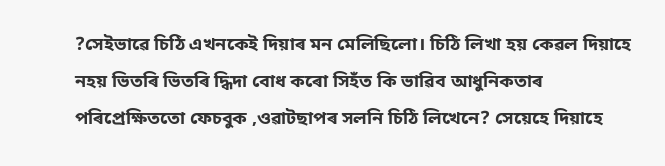?সেইভাৱে চিঠি এখনকেই দিয়াৰ মন মেলিছিলো। চিঠি লিখা হয় কেৱল দিয়াহে নহয় ভিতৰি ভিতৰি দ্ধিদা বোধ কৰো সিহঁত কি ভাৱিব আধুনিকতাৰ পৰিপ্ৰেক্ষিততো ফেচবুক ,ওৱাটছাপৰ সলনি চিঠি লিখেনে? সেয়েহে দিয়াহে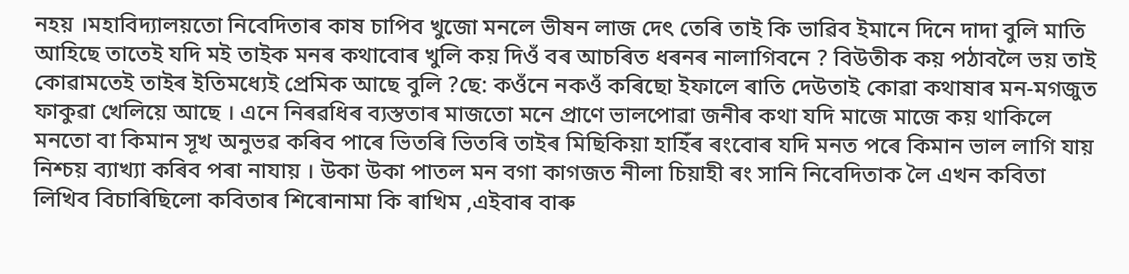নহয় ।মহাবিদ্যালয়তো নিবেদিতাৰ কাষ চাপিব খুজো মনলে ভীষন লাজ দেৎ তেৰি তাই কি ভাৱিব ইমানে দিনে দাদা বুলি মাতি আহিছে তাতেই যদি মই তাইক মনৰ কথাবোৰ খুলি কয় দিওঁ বৰ আচৰিত ধৰনৰ নালাগিবনে ? বিউতীক কয় পঠাবলৈ ভয় তাই কোৱামতেই তাইৰ ইতিমধ্যেই প্ৰেমিক আছে বুলি ?ছে: কওঁনে নকওঁ কৰিছো ইফালে ৰাতি দেউতাই কোৱা কথাষাৰ মন-মগজুত ফাকুৱা খেলিয়ে আছে । এনে নিৰৱধিৰ ব্যস্ততাৰ মাজতো মনে প্ৰাণে ভালপোৱা জনীৰ কথা যদি মাজে মাজে কয় থাকিলে মনতো বা কিমান সূখ অনুভৱ কৰিব পাৰে ভিতৰি ভিতৰি তাইৰ মিছিকিয়া হাহিঁৰ ৰংবোৰ যদি মনত পৰে কিমান ভাল লাগি যায় নিশ্চয় ব্যাখ্যা কৰিব পৰা নাযায় । উকা উকা পাতল মন বগা কাগজত নীলা চিয়াহী ৰং সানি নিবেদিতাক লৈ এখন কবিতা লিখিব বিচাৰিছিলো কবিতাৰ শিৰোনামা কি ৰাখিম ,এইবাৰ বাৰু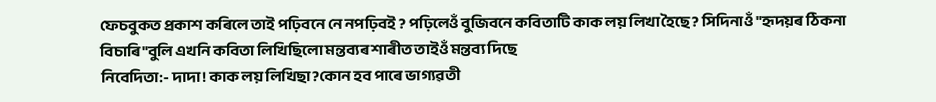ফেচবুকত প্ৰকাশ কৰিলে তাই পঢ়িবনে নে নপঢ়িবই ? পঢ়িলেওঁ বুজিবনে কবিতাটি কাক লয় লিখা হৈছে? সিদিনাওঁ "হৃদয়ৰ ঠিকনা বিচাৰি"বুলি এখনি কবিতা লিখিছিলো মন্তব্যৰ শাৰীত তাইওঁ মন্তব্য দিছে
নিবেদিতা:- দাদা! কাক লয় লিখিছা?কোন হব পাৰে ভাগ্যৱতী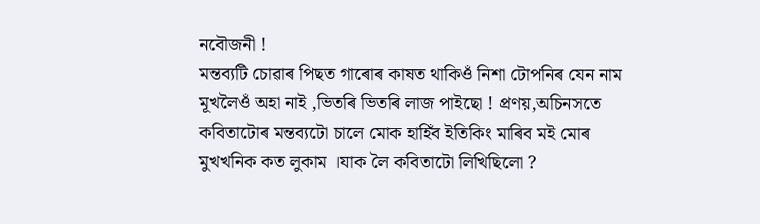নবৌজনী !
মন্তব্যটি চোৱাৰ পিছত গাৰোৰ কাষত থাকিওঁ নিশা টোপনিৰ যেন নাম মূখলৈওঁ অহা নাই ,ভিতৰি ভিতৰি লাজ পাইছো ! প্ৰণয়,অচিনসতে কবিতাটোৰ মন্তব্যটো চালে মোক হাহিঁব ইতিকিং মাৰিব মই মোৰ মুখখনিক কত লুকাম ।যাক লৈ কবিতাটো লিখিছিলো ?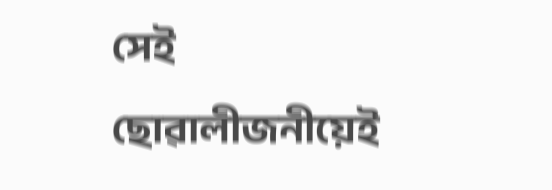সেই ছোৱালীজনীয়েই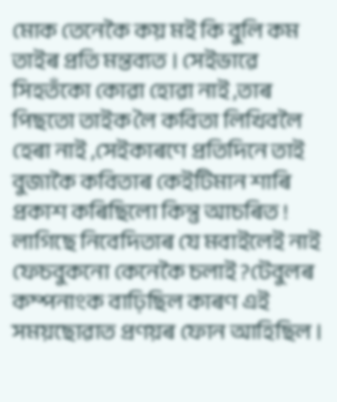মোক তেনেকৈ কয় মই কি বুলি কম তাইৰ প্ৰতি মন্তব্যত । সেইভাৱে সিহতঁকো কোৱা হোৱা নাই ,তাৰ পিছতো তাইক লৈ কবিতা লিখিবলৈ হেৰা নাই ,সেইকাৰণে প্ৰতিদিনে তাই বুজাকৈ কবিতাৰ কেইটিমান শাৰি প্ৰকাশ কৰিছিলো কিন্তু আচৰিত ! লাগিছে নিবেদিতাৰ যে মবাইলেই নাই ফেচবুকনো কেনেকৈ চলাই ?টেবুলৰ কম্পনাংক বাঢ়িছিল কাৰণ এই সময়ছোৱাত প্ৰণয়ৰ ফোন আহিছিল ।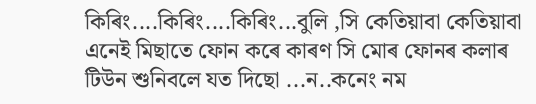কিৰিং....কিৰিং....কিৰিং...বুলি ,সি কেতিয়াবা কেতিয়াবা এনেই মিছাতে ফোন কৰে কাৰণ সি মোৰ ফোনৰ কলাৰ টিউন শুনিবলে যত দিছো ...ন..কনেং নম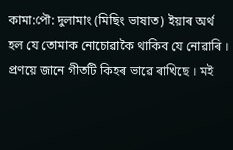কামা:পৌ: দুলামাং (মিছিং ভাষাত) ইয়াৰ অৰ্থ হল যে তোমাক নোচোৱাকৈ থাকিব যে নোৱাৰি । প্ৰণয়ে জানে গীতটি কিহৰ ভাৱে ৰাখিছে । মই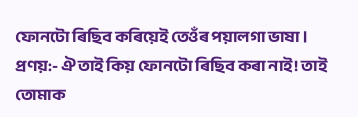ফোনটো ৰিছিব কৰিয়েই তেওঁৰ পয়ালগা ভাষা ।
প্ৰণয়:- ঐ তাই কিয় ফোনটো ৰিছিব কৰা নাই! তাই তোমাক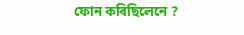ফোন কৰিছিলেনে ?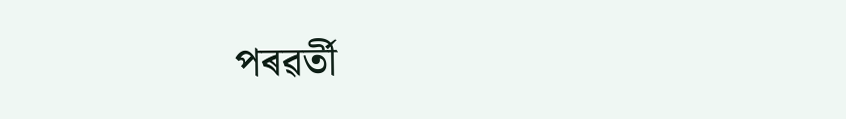পৰৱৰ্তী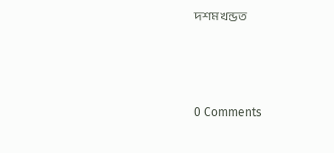দশম খন্ডত



0 Comments